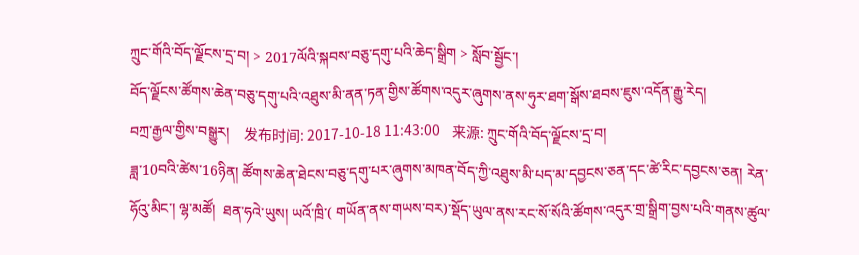ཀྲུང་གོའི་བོད་ལྗོངས་དྲ་བ། > 2017ལོའི་སྐབས་བཅུ་དགུ་པའི་ཆེད་སྒྲིག > སློབ་སྦྱོང་།
བོད་ལྗོངས་ཚོགས་ཆེན་བཅུ་དགུ་པའི་འཐུས་མི་ནན་ཏན་གྱིས་ཚོགས་འདུར་ཞུགས་ནས་ཧུར་ཐག་སྒོས་ཐབས་ཇུས་འདོན་རྒྱུ་རེད།
བཀྲ་རྒྱལ་གྱིས་བསྒྱུར།    发布时间: 2017-10-18 11:43:00    来源: ཀྲུང་གོའི་བོད་ལྗོངས་དྲ་བ།
ཟླ་10བའི་ཚེས་16ཉིན། ཚོགས་ཆེན་ཐེངས་བཅུ་དགུ་པར་ཞུགས་མཁན་བོད་ཀྱི་འཐུས་མི་པད་མ་དབྱངས་ཅན་དང་ཚེ་རིང་དབྱངས་ཅན། རེན་ཧོའུ་མིང་། ལྷ་མཚོ།  ཐན་ཧའེ་ཡུས། ཡའོ་ཁྲི་( གཡོན་ནས་གཡས་བར)་སྡོད་ཡུལ་ནས་རང་སོ་སོའི་ཚོགས་འདུར་གྲ་སྒྲིག་བྱས་པའི་གནས་ཚུལ་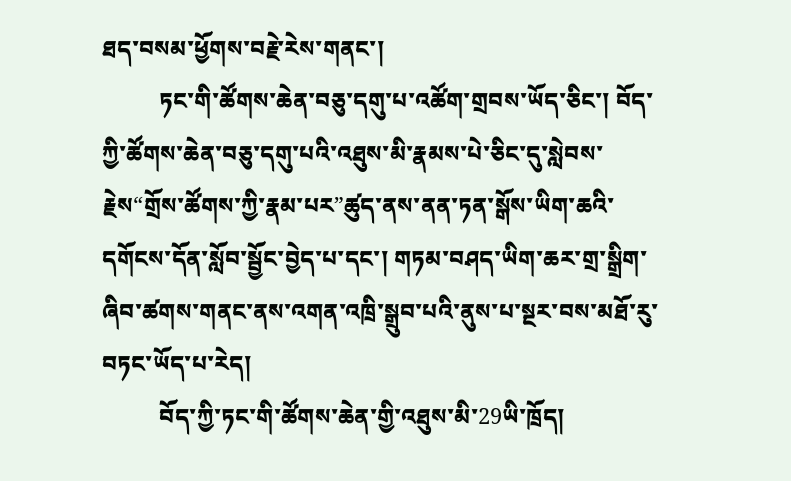ཐད་བསམ་ཕྱོགས་བརྗེ་རེས་གནང་།
          ཏང་གི་ཚོགས་ཆེན་བཅུ་དགུ་པ་འཚོག་གྲབས་ཡོད་ཅིང་། བོད་ཀྱི་ཚོགས་ཆེན་བཅུ་དགུ་པའི་འཐུས་མི་རྣམས་པེ་ཅིང་དུ་སླེབས་རྗེས“གྲོས་ཚོགས་ཀྱི་རྣམ་པར”ཚུད་ནས་ནན་ཏན་སྒོས་ཡིག་ཆའི་དགོངས་དོན་སློབ་སྦྱོང་བྱེད་པ་དང་། གཏམ་བཤད་ཡིག་ཆར་གྲ་སྒྲིག་ཞིབ་ཚགས་གནང་ནས་འགན་འཁྲི་སྒྲུབ་པའི་ནུས་པ་སྔར་བས་མཐོ་རུ་བཏང་ཡོད་པ་རེད།
          བོད་ཀྱི་ཏང་གི་ཚོགས་ཆེན་གྱི་འཐུས་མི་29ཡི་ཁྲོད།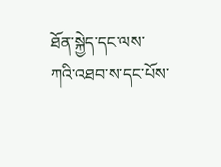ཐོན་སྐྱེད་དང་ལས་ཀའི་འཐབ་ས་དང་པོས་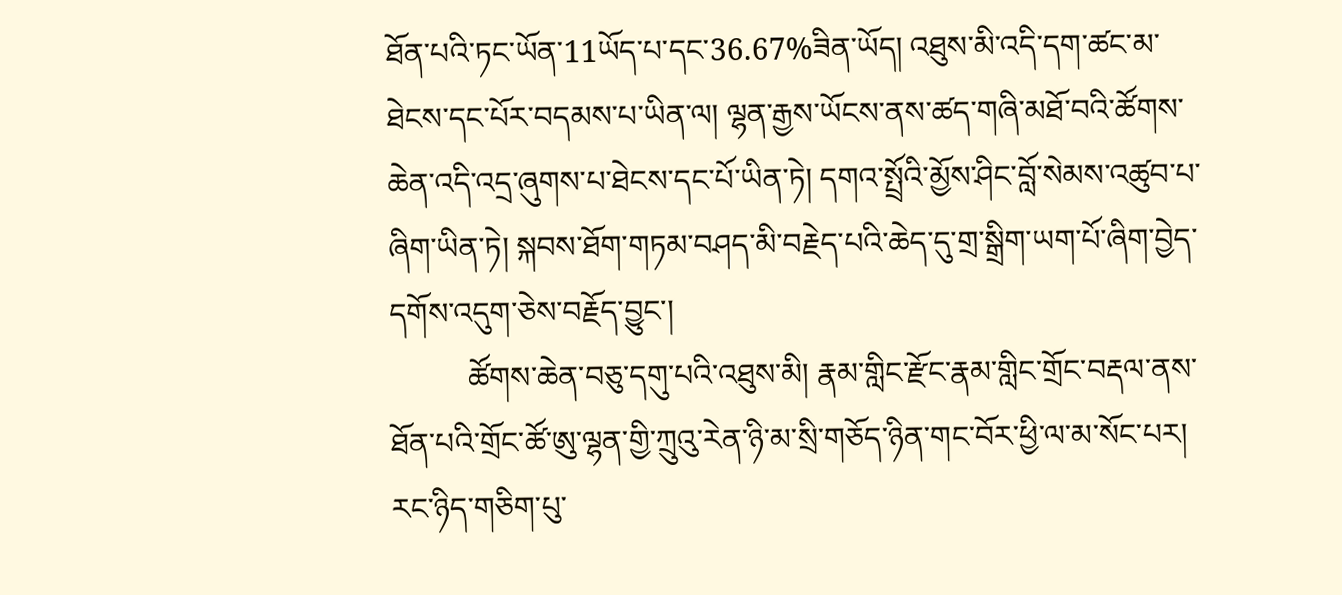ཐོན་པའི་ཏང་ཡོན་11ཡོད་པ་དང་36.67%ཟིན་ཡོད། འཐུས་མི་འདི་དག་ཚང་མ་ཐེངས་དང་པོར་བདམས་པ་ཡིན་ལ། ལྷན་རྒྱས་ཡོངས་ནས་ཚད་གཞི་མཐོ་བའི་ཚོགས་ཆེན་འདི་འདྲ་ཞུགས་པ་ཐེངས་དང་པོ་ཡིན་ཏེ། དགའ་སྤྲོའི་མྱོས་ཤིང་བློ་སེམས་འཚུབ་པ་ཞིག་ཡིན་ཏེ། སྐབས་ཐོག་གཏམ་བཤད་མི་བརྗེད་པའི་ཆེད་དུ་གྲ་སྒྲིག་ཡག་པོ་ཞིག་བྱེད་དགོས་འདུག་ཅེས་བརྗོད་བྱུང་།
          ཚོགས་ཆེན་བཅུ་དགུ་པའི་འཐུས་མི། རྣམ་གླིང་རྫོང་རྣམ་གླིང་གྲོང་བརྡལ་ནས་ཐོན་པའི་གྲོང་ཚོ་ཨུ་ལྷན་གྱི་ཀྲུའུ་རེན་ཉི་མ་སྲི་གཅོད་ཉིན་གང་བོར་ཕྱི་ལ་མ་སོང་པར། རང་ཉིད་གཅིག་པུ་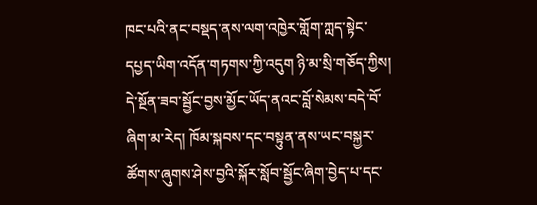ཁང་པའི་ནང་བསྡད་ནས་ལག་འཁྱེར་གློག་ཀླད་སྟེང་དཔྱད་ཡིག་འདོན་གཏགས་ཀྱི་འདུག ཉི་མ་སྲི་གཅོད་ཀྱིས།  དེ་སྔོན་ཟབ་སྦྱོང་བྱས་མྱོང་ཡོད་ནའང་བློ་སེམས་བདེ་བོ་ཞིག་མ་རེད། ཁོམ་སྐབས་དང་བསྟུན་ནས་ཡང་བསྐྱར་ཚོགས་ཞུགས་ཤེས་བྱའི་སྐོར་སློབ་སྦྱོང་ཞིག་བྱེད་པ་དང་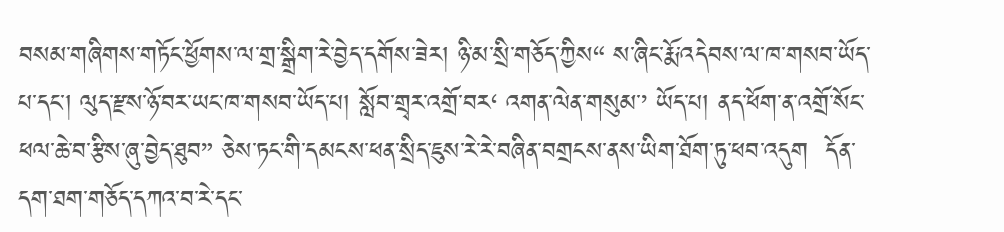བསམ་གཞིགས་གཏོང་ཕྱོགས་ལ་གྲ་སྒྲིག་རེ་བྱེད་དགོས་ཟེར། ཉི་མ་སྲི་གཅོད་ཀྱིས“ ས་ཞིང་རྨོ་འདེབས་ལ་ཁ་གསབ་ཡོད་པ་དང་། ལུད་རྫས་ཉོ་བར་ཡང་ཁ་གསབ་ཡོད་པ། སློབ་གྲྭར་འགྲོ་བར‘ འགན་ལེན་གསུམ་’ ཡོད་པ། ནད་ཕོག་ན་འགྲོ་སོང་ཕལ་ཆེ་བ་རྩིས་ཞུ་བྱེད་ཐུབ” ཅེས་ཏང་གི་དམངས་ཕན་སྲིད་ཇུས་རེ་རེ་བཞིན་བགྲངས་ནས་ཡིག་ཐོག་ཏུ་ཕབ་འདུག  དོན་དག་ཐག་གཅོད་དཀའ་བ་རེ་དང་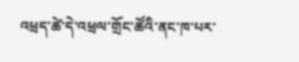འཕྲད་ཚེ་དེ་འཕྲལ་གྲོང་ཚོའི་ནང་ཁ་པར་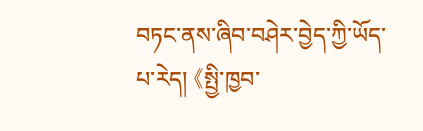བཏང་ནས་ཞིབ་བཤེར་བྱེད་ཀྱི་ཡོད་པ་རེད། 《སྤྱི་ཁྱབ་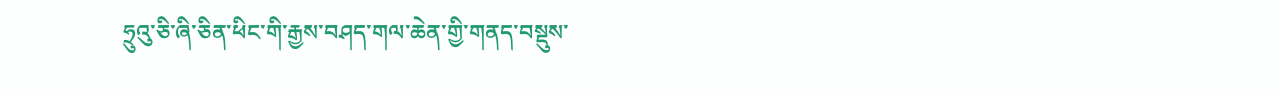ཧྲུའུ་ཅི་ཞི་ཅིན་ཕིང་གི་རྒྱས་བཤད་གལ་ཆེན་གྱི་གནད་བསྡུས་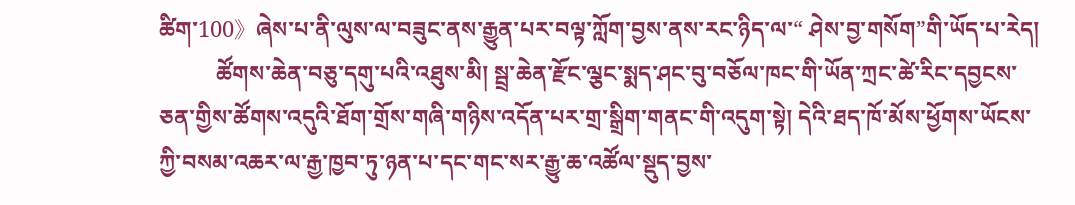ཚིག་100》ཞེས་པ་ནི་ལུས་ལ་བཟུང་ནས་རྒྱུན་པར་བལྟ་ཀློག་བྱས་ནས་རང་ཉིད་ལ་“ ཤེས་བྱ་གསོག”གི་ཡོད་པ་རེད།
          ཚོགས་ཆེན་བཅུ་དགུ་པའི་འཐུས་མི། སྦྲ་ཆེན་རྫོང་ལྕང་སྨད་ཤང་བུ་བཅོལ་ཁང་གི་ཡོན་ཀྲང་ཚེ་རིང་དབྱངས་ཅན་གྱིས་ཚོགས་འདུའི་ཐོག་གྲོས་གཞི་གཉིས་འདོན་པར་གྲ་སྒྲིག་གནང་གི་འདུག་སྟེ། དེའི་ཐད་ཁོ་མོས་ཕྱོགས་ཡོངས་ཀྱི་བསམ་འཆར་ལ་རྒྱ་ཁྱབ་ཏུ་ཉན་པ་དང་གང་སར་རྒྱུ་ཆ་འཚོལ་སྡུད་བྱས་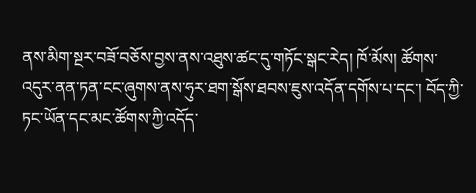ནས་མིག་སྔར་བཟོ་བཅོས་བྱས་ནས་འཐུས་ཚང་དུ་གཏོང་སྒང་རེད། ཁོ་མོས། ཚོགས་འདུར་ནན་ཏན་ངང་ཞུགས་ནས་ཧུར་ཐག་སྒོས་ཐབས་ཇུས་འདོན་དགོས་པ་དང་། བོད་ཀྱི་ཏང་ཡོན་དང་མང་ཚོགས་ཀྱི་འདོད་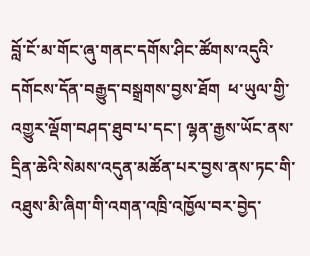བློ་ངོ་མ་གོང་ཞུ་གནང་དགོས་ཤིང་ཚོགས་འདུའི་དགོངས་དོན་བརྒྱུད་བསྒྲགས་བྱས་ཐོག  ཕ་ཡུལ་གྱི་འགྱུར་ལྡོག་བཤད་ཐུབ་པ་དང་། ལྷན་རྒྱས་ཡོང་ནས་དྲིན་ཆེའི་སེམས་འདུན་མཚོན་པར་བྱས་ནས་ཏང་གི་འཐུས་མི་ཞིག་གི་འགན་འཁྲི་འཁྱོལ་བར་བྱེད་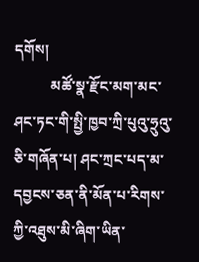དགོས།
          མཚོ་སྣ་རྫོང་མག་མང་ཤང་ཏང་གི་སྤྱི་ཁྱབ་ཀྲི་པུའུ་ཧྲུའུ་ཅི་གཞོན་པ། ཤང་ཀྲང་པད་མ་དབྱངས་ཅན་ནི་མོན་པ་རིགས་ཀྱི་འཐུས་མི་ཞིག་ཡིན་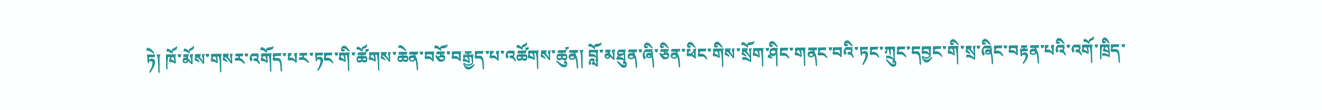ཏེ། ཁོ་མོས་གསར་འགོད་པར་ཏང་གི་ཚོགས་ཆེན་བཅོ་བརྒྱད་པ་འཚོགས་ཚུན། བློ་མཐུན་ཞི་ཅིན་ཕིང་གིས་སྲོག་ཤིང་གནང་བའི་ཏང་ཀྲུང་དབྱང་གི་སྲ་ཞིང་བརྟན་པའི་འགོ་ཁྲིད་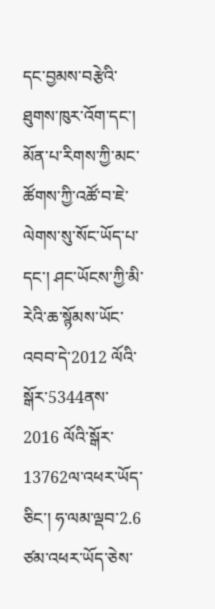དང་བྱམས་བརྩེའི་ཐུགས་ཁུར་འོག་དང་། མོན་པ་རིགས་ཀྱི་མང་ཚོགས་ཀྱི་འཚོ་བ་ཇེ་ལེགས་སུ་སོང་ཡོད་པ་དང་། ཤང་ཡོངས་ཀྱི་མི་རེའི་ཆ་སྙོམས་ཡོང་འབབ་དེ་2012 ལོའི་སྒོར་5344ནས་2016 ལོའི་སྒོར་13762ལ་འཕར་ཡོད་ཅིང་། ཧ་ལམ་ལྡབ་2.6 ཙམ་འཕར་ཡོད་ཅེས་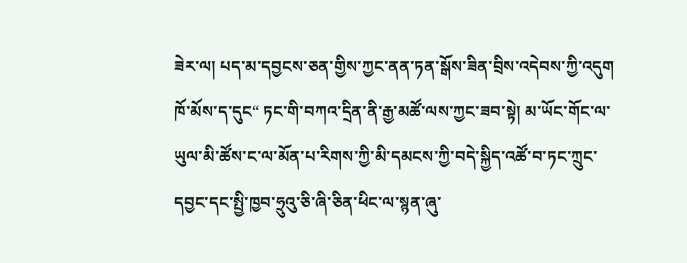ཟེར་ལ། པད་མ་དབྱངས་ཅན་གྱིས་ཀྱང་ནན་ཏན་སྒོས་ཟིན་བྲིས་འདེབས་ཀྱི་འདུག  ཁོ་མོས་ད་དུང“ ཏང་གི་བཀའ་དྲིན་ནི་རྒྱ་མཚོ་ལས་ཀྱང་ཟབ་སྟེ། མ་ཡོང་གོང་ལ་ཡུལ་མི་ཚོས་ང་ལ་མོན་པ་རིགས་ཀྱི་མི་དམངས་ཀྱི་བདེ་སྐྱིད་འཚོ་བ་ཏང་ཀྲུང་དབྱང་དང་སྤྱི་ཁྱབ་ཧྲུའུ་ཅི་ཞི་ཅིན་ཕིང་ལ་སྙན་ཞུ་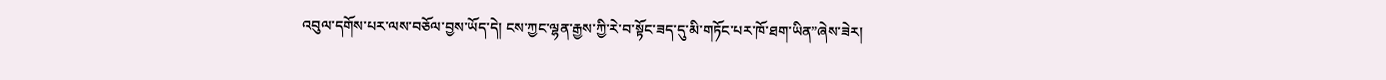འབུལ་དགོས་པར་ལས་བཅོལ་བྱས་ཡོད་དེ། ངས་ཀྱང་ལྷན་རྒྱས་ཀྱི་རེ་བ་སྟོང་ཟད་དུ་མི་གཏོང་པར་ཁོ་ཐག་ཡིན”ཞེས་ཟེར།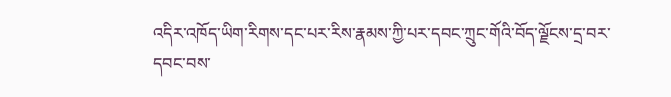འདིར་འཁོད་ཡིག་རིགས་དང་པར་རིས་རྣམས་ཀྱི་པར་དབང་ཀྲུང་གོའི་བོད་ལྗོངས་དྲ་བར་དབང་བས་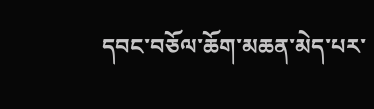དབང་བཅོལ་ཆོག་མཆན་མེད་པར་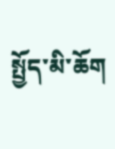སྤྱོད་མི་ཆོག